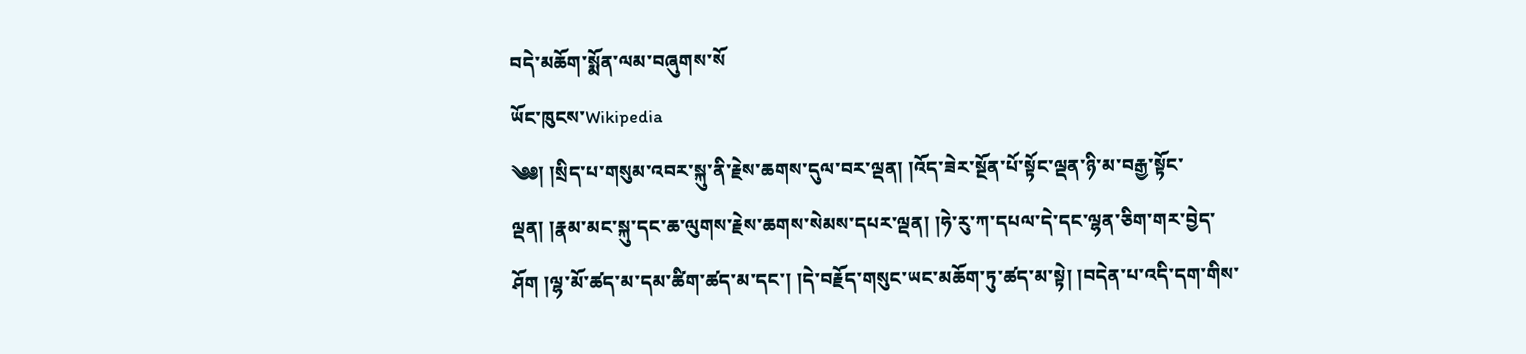བདེ་མཆོག་སྨོན་ལམ་བཞུགས་སོ
ཡོང་ཁུངས་Wikipedia
༄༅། །སྲིད་པ་གསུམ་འབར་སྐུ་ནི་རྗེས་ཆགས་དུལ་བར་ལྡན། །འོད་ཟེར་སྔོན་པོ་སྟོང་ལྡན་ཉི་མ་བརྒྱ་སྟོང་ལྡན། །རྣམ་མང་སྐུ་དང་ཆ་ལུགས་རྗེས་ཆགས་སེམས་དཔར་ལྡན། །ཧེ་རུ་ཀ་དཔལ་དེ་དང་ལྷན་ཅིག་གར་བྱེད་ཤོག །ལྷ་མོ་ཚད་མ་དམ་ཚིག་ཚད་མ་དང་། །དེ་བརྗོད་གསུང་ཡང་མཆོག་ཏུ་ཚད་མ་སྟེ། །བདེན་པ་འདི་དག་གིས་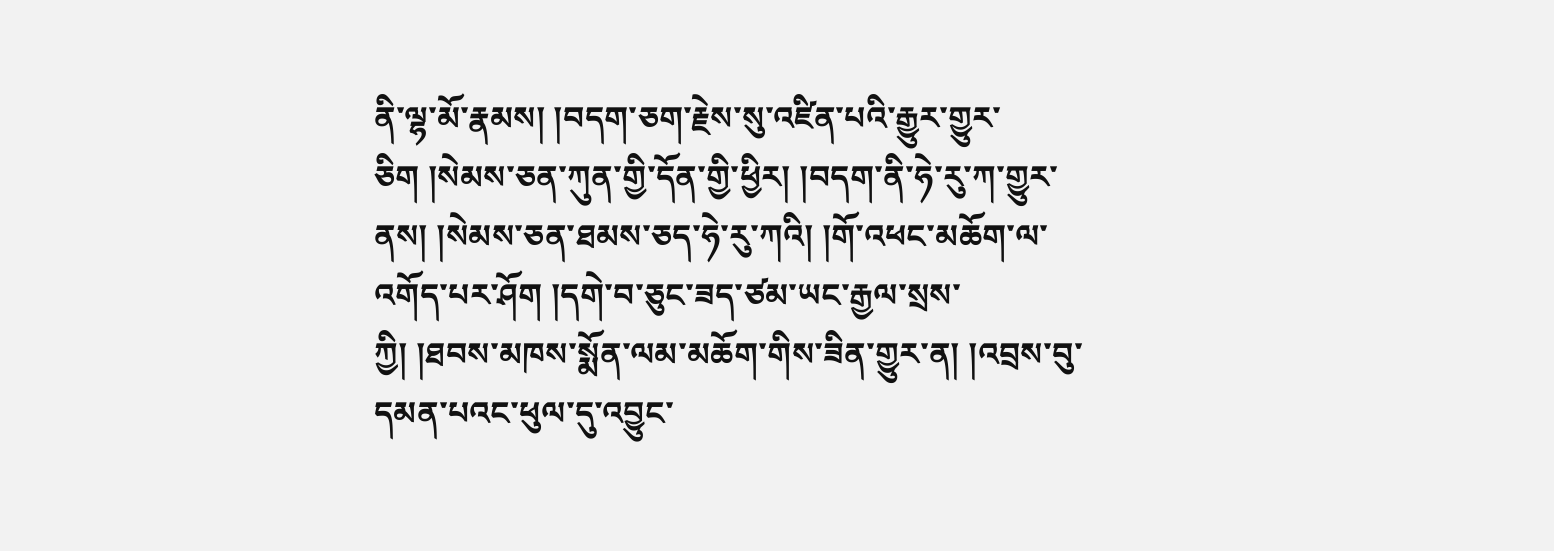ནི་ལྷ་མོ་རྣམས། །བདག་ཅག་རྗེས་སུ་འཛིན་པའི་རྒྱུར་གྱུར་ཅིག །སེམས་ཅན་ཀུན་གྱི་དོན་གྱི་ཕྱིར། །བདག་ནི་ཧེ་རུ་ཀ་གྱུར་ནས། །སེམས་ཅན་ཐམས་ཅད་ཧེ་རུ་ཀའི། །གོ་འཕང་མཆོག་ལ་འགོད་པར་ཤོག །དགེ་བ་ཅུང་ཟད་ཙམ་ཡང་རྒྱལ་སྲས་ཀྱི། །ཐབས་མཁས་སྨོན་ལམ་མཆོག་གིས་ཟིན་གྱུར་ན། །འབྲས་བུ་དམན་པའང་ཕུལ་དུ་འབྱུང་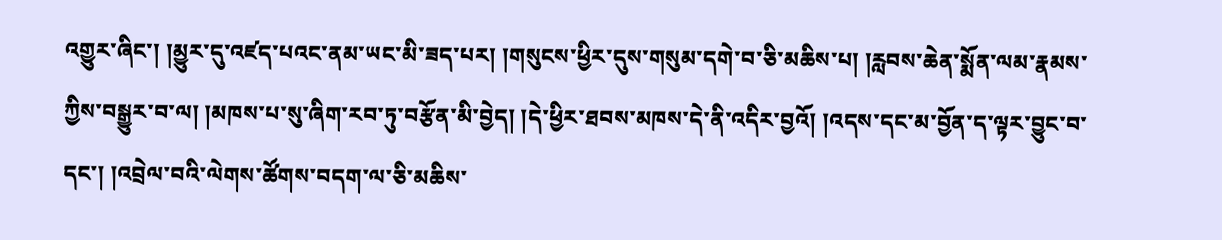འགྱུར་ཞིང་། །མྱུར་དུ་འཛད་པའང་ནམ་ཡང་མི་ཟད་པར། །གསུངས་ཕྱིར་དུས་གསུམ་དགེ་བ་ཅི་མཆིས་པ། །རླབས་ཆེན་སྨོན་ལམ་རྣམས་ཀྱིས་བསྒྱུར་བ་ལ། །མཁས་པ་སུ་ཞིག་རབ་ཏུ་བརྩོན་མི་བྱེད། །དེ་ཕྱིར་ཐབས་མཁས་དེ་ནི་འདིར་བྱའོ། །འདས་དང་མ་བྱོན་ད་ལྟར་བྱུང་བ་དང་། །འབྲེལ་བའི་ལེགས་ཚོགས་བདག་ལ་ཅི་མཆིས་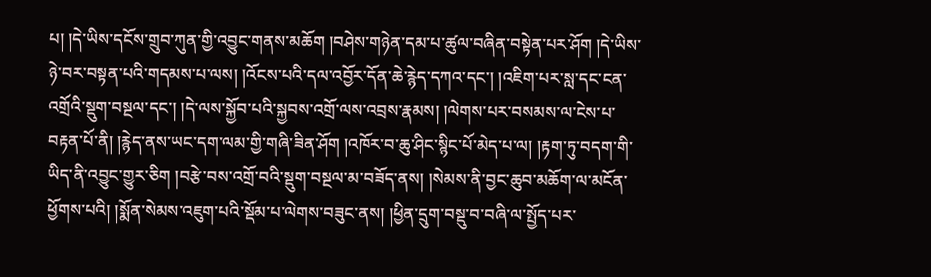པ། །དེ་ཡིས་དངོས་གྲུབ་ཀུན་གྱི་འབྱུང་གནས་མཆོག །བཤེས་གཉེན་དམ་པ་ཚུལ་བཞིན་བསྟེན་པར་ཤོག །དེ་ཡིས་ཉེ་བར་བསྟན་པའི་གདམས་པ་ལས། །འོངས་པའི་དལ་འབྱོར་དོན་ཆེ་རྙེད་དཀའ་དང་། །འཇིག་པར་སླ་དང་ངན་འགྲོའི་སྡུག་བསྔལ་དང་། །དེ་ལས་སྐྱོབ་པའི་སྐྱབས་འགྲོ་ལས་འབྲས་རྣམས། །ལེགས་པར་བསམས་ལ་ངེས་པ་བརྟན་པོ་ནི། །རྙེད་ནས་ཡང་དག་ལམ་གྱི་གཞི་ཟིན་ཤོག །འཁོར་བ་ཆུ་ཤིང་སྙིང་པོ་མེད་པ་ལ། །རྟག་ཏུ་བདག་གི་ཡིད་ནི་འབྱུང་གྱུར་ཅིག །བརྩེ་བས་འགྲོ་བའི་སྡུག་བསྔལ་མ་བཟོད་ནས། །སེམས་ནི་བྱང་ཆུབ་མཆོག་ལ་མངོན་ཕྱོགས་པའི། །སྨོན་སེམས་འཇུག་པའི་སྡོམ་པ་ལེགས་བཟུང་ནས། །ཕྱིན་དྲུག་བསྡུ་བ་བཞི་ལ་སྤྱོད་པར་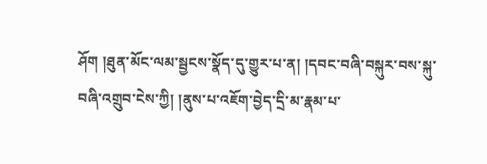ཤོག །ཐུན་མོང་ལམ་སྦྱངས་སྣོད་དུ་གྱུར་པ་ན། །དབང་བཞི་བསྐུར་བས་སྐུ་བཞི་འགྲུབ་ངེས་ཀྱི། །ནུས་པ་འཇོག་བྱེད་དྲི་མ་རྣམ་པ་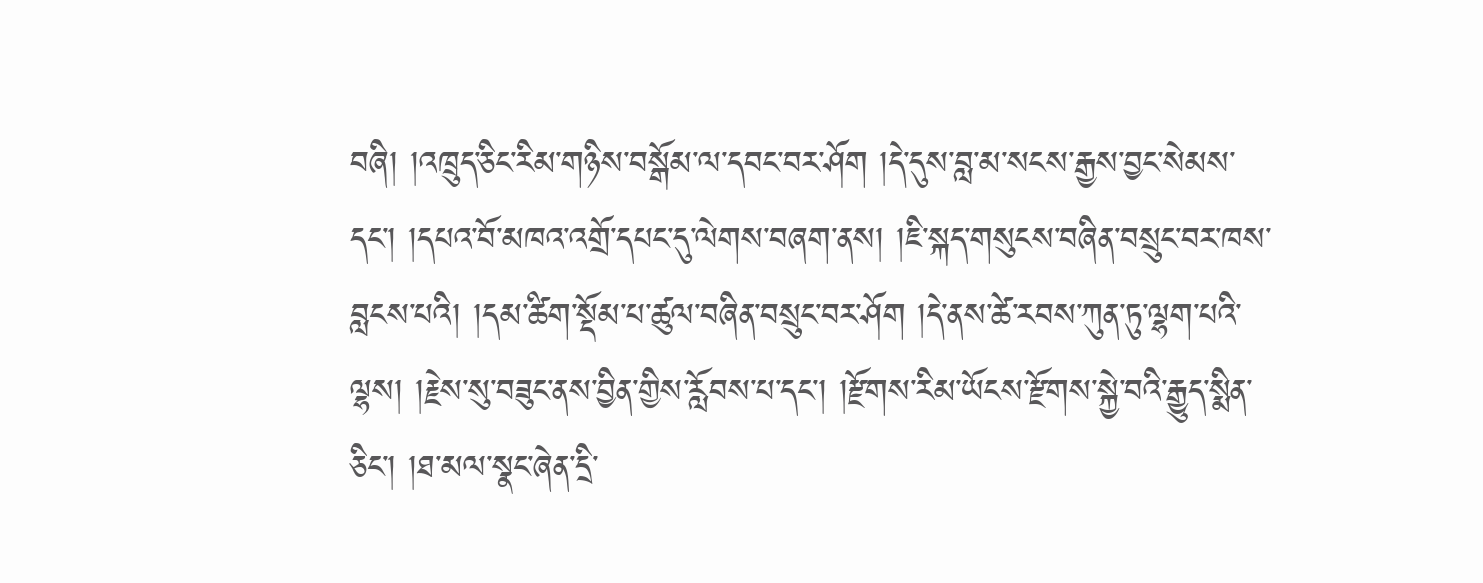བཞི། །འཁྲུད་ཅིང་རིམ་གཉིས་བསྒོམ་ལ་དབང་བར་ཤོག །དེ་དུས་བླ་མ་སངས་རྒྱས་བྱང་སེམས་དང་། །དཔའ་བོ་མཁའ་འགྲོ་དཔང་དུ་ལེགས་བཞག་ནས། །ཇི་སྐད་གསུངས་བཞིན་བསྲུང་བར་ཁས་བླངས་པའི། །དམ་ཚིག་སྡོམ་པ་ཚུལ་བཞིན་བསྲུང་བར་ཤོག །དེ་ནས་ཚེ་རབས་ཀུན་ཏུ་ལྷག་པའི་ལྷས། །རྗེས་སུ་བཟུང་ནས་བྱིན་གྱིས་རློབས་པ་དང་། །རྫོགས་རིམ་ཡོངས་རྫོགས་སྐྱེ་བའི་རྒྱུད་སྨིན་ཅིང་། །ཐ་མལ་སྣང་ཞེན་དྲི་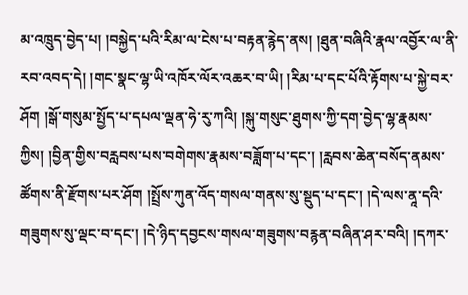མ་འཁྲུད་བྱེད་པ། །བསྐྱེད་པའི་རིམ་ལ་ངེས་པ་བརྟན་རྙེད་ནས། །ཐུན་བཞིའི་རྣལ་འབྱོར་ལ་ནི་རབ་འབད་དེ། །གང་སྣང་ལྷ་ཡི་འཁོར་ལོར་འཆར་བ་ཡི། །རིམ་པ་དང་པོའི་རྟོགས་པ་སྐྱེ་བར་ཤོག །སྒོ་གསུམ་སྤྱོད་པ་དཔལ་ལྡན་ཧེ་རུ་ཀའི། །སྐུ་གསུང་ཐུགས་ཀྱི་དག་བྱེད་ལྷ་རྣམས་ཀྱིས། །བྱིན་གྱིས་བརླབས་པས་བགེགས་རྣམས་བཟློག་པ་དང་། །རླབས་ཆེན་བསོད་ནམས་ཚོགས་ནི་རྫོགས་པར་ཤོག །སྤྲོས་ཀུན་འོད་གསལ་གནས་སུ་སྡུད་པ་དང་། །དེ་ལས་ནཱ་དའི་གཟུགས་སུ་ལྡང་བ་དང་། །དེ་ཉིད་དབྱངས་གསལ་གཟུགས་བརྙན་བཞིན་ཤར་བའི། །དཀར་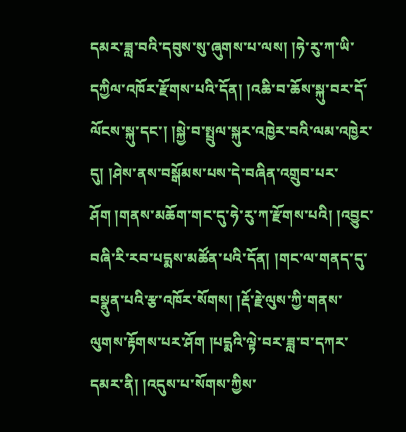དམར་ཟླ་བའི་དབུས་སུ་ཞུགས་པ་ལས། །ཧེ་རུ་ཀ་ཡི་དཀྱིལ་འཁོར་རྫོགས་པའི་དོན། །འཆི་བ་ཆོས་སྐུ་བར་དོ་ལོངས་སྐུ་དང་། །སྐྱེ་བ་སྤྲུལ་སྐུར་འཁྱེར་བའི་ལམ་འཁྱེར་དུ། །ཤེས་ནས་བསྒོམས་པས་དེ་བཞིན་འགྲུབ་པར་ཤོག །གནས་མཆོག་གང་དུ་ཧེ་རུ་ཀ་རྫོགས་པའི། །འབྱུང་བཞི་རི་རབ་པདྨས་མཚོན་པའི་དོན། །གང་ལ་གནད་དུ་བསྣུན་པའི་རྩ་འཁོར་སོགས། །རྡོ་རྗེ་ལུས་ཀྱི་གནས་ལུགས་རྟོགས་པར་ཤོག །པདྨའི་ལྟེ་བར་ཟླ་བ་དཀར་དམར་ནི། །འདུས་པ་སོགས་ཀྱིས་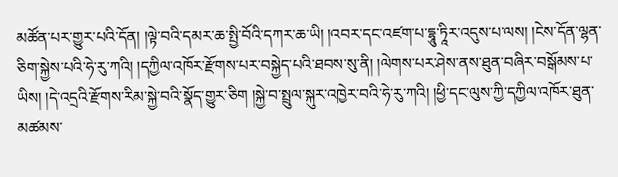མཚོན་པར་གྱུར་པའི་དོན། །ལྟེ་བའི་དམར་ཆ་སྤྱི་བོའི་དཀར་ཆ་ཡི། །འབར་དང་འཛག་པ་དྷཱུ་ཏཱིར་འདུས་པ་ལས། །ངེས་དོན་ལྷན་ཅིག་སྐྱེས་པའི་ཧེ་རུ་ཀའི། །དཀྱིལ་འཁོར་རྫོགས་པར་བསྐྱེད་པའི་ཐབས་སུ་ནི། །ལེགས་པར་ཤེས་ནས་ཐུན་བཞིར་བསྒོམས་པ་ཡིས། །དེ་འདྲའི་རྫོགས་རིམ་སྐྱེ་བའི་སྣོད་གྱུར་ཅིག །སྐྱེ་བ་སྤྲུལ་སྐུར་འཁྱེར་བའི་ཧེ་རུ་ཀའི། །ཕྱི་དང་ལུས་ཀྱི་དཀྱིལ་འཁོར་ཐུན་མཚམས་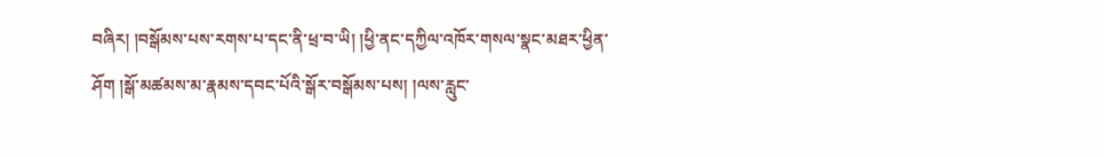བཞིར། །བསྒོམས་པས་རགས་པ་དང་ནི་ཕྲ་བ་ཡི། །ཕྱི་ནང་དཀྱིལ་འཁོར་གསལ་སྣང་མཐར་ཕྱིན་ཤོག །སྒོ་མཚམས་མ་རྣམས་དབང་པོའི་སྒོར་བསྒོམས་པས། །ལས་རླུང་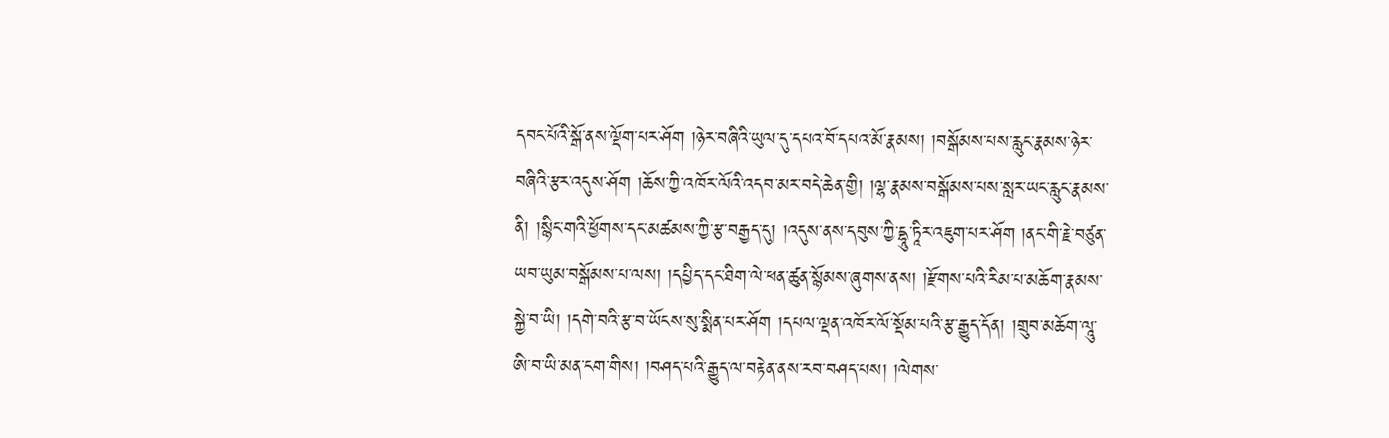དབང་པོའི་སྒོ་ནས་ལྡོག་པར་ཤོག །ཉེར་བཞིའི་ཡུལ་དུ་དཔའ་བོ་དཔའ་མོ་རྣམས། །བསྒོམས་པས་རླུང་རྣམས་ཉེར་བཞིའི་རྩར་འདུས་ཤོག །ཆོས་ཀྱི་འཁོར་ལོའི་འདབ་མར་བདེ་ཆེན་གྱི། །ལྷ་རྣམས་བསྒོམས་པས་སླར་ཡང་རླུང་རྣམས་ནི། །སྙིང་གའི་ཕྱོགས་དང་མཚམས་ཀྱི་རྩ་བརྒྱད་དུ། །འདུས་ནས་དབུས་ཀྱི་དྷཱུ་ཏཱིར་འཇུག་པར་ཤོག །ནང་གི་རྗེ་བཙུན་ཡབ་ཡུམ་བསྒོམས་པ་ལས། །དཔྱིད་དང་ཐིག་ལེ་ཕན་ཚུན་སྙོམས་ཞུགས་ནས། །རྫོགས་པའི་རིམ་པ་མཆོག་རྣམས་སྐྱེ་བ་ཡི། །དགེ་བའི་རྩ་བ་ཡོངས་སུ་སྨིན་པར་ཤོག །དཔལ་ལྡན་འཁོར་ལོ་སྡོམ་པའི་རྩ་རྒྱུད་དོན། །གྲུབ་མཆོག་ལཱུ་ཨི་བ་ཡི་མན་ངག་གིས། །བཤད་པའི་རྒྱུད་ལ་བརྟེན་ནས་རབ་བཤད་པས། །ལེགས་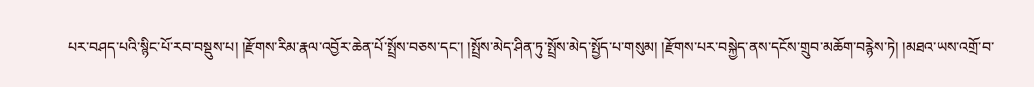པར་བཤད་པའི་སྙིང་པོ་རབ་བསྡུས་པ། །རྫོགས་རིམ་རྣལ་འབྱོར་ཆེན་པོ་སྤྲོས་བཅས་དང་། །སྤྲོས་མེད་ཤིན་ཏུ་སྤྲོས་མེད་སྤྱོད་པ་གསུམ། །རྫོགས་པར་བསྐྱེད་ནས་དངོས་གྲུབ་མཆོག་བརྙེས་ཏེ། །མཐའ་ཡས་འགྲོ་བ་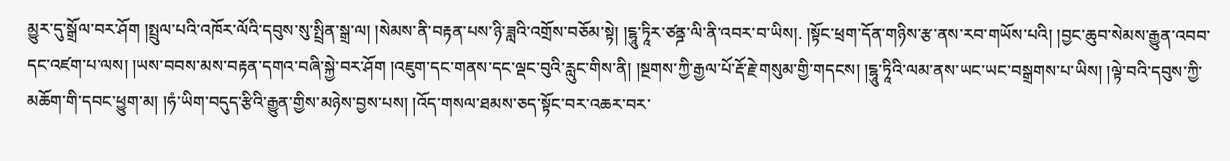མྱུར་དུ་སྒྲོལ་བར་ཤོག །སྤྲུལ་པའི་འཁོར་ལོའི་དབུས་སུ་སྤྲིན་སྒྲ་ལ། །སེམས་ནི་བརྟན་པས་ཉི་ཟླའི་འགྲོས་བཅོམ་སྟེ། །ངྷཱུ་ཏཱིར་ཙནྜ་ལི་ནི་འབར་བ་ཡིས།. །སྟོང་ཕྲག་དོན་གཉིས་རྩ་ནས་རབ་གཡོས་པའི། །བྱང་ཆུབ་སེམས་རྒྱུན་འབབ་དང་འཛག་པ་ལས། །ཡས་བབས་མས་བརྟན་དགའ་བཞི་སྐྱེ་བར་ཤོག །འཇུག་དང་གནས་དང་ལྡང་བུའི་རླུང་གིས་ནི། །སྔགས་ཀྱི་རྒྱལ་པོ་རྡོ་རྗེ་གསུམ་གྱི་གདངས། །ངྷཱུ་ཏཱིའི་ལམ་ནས་ཡང་ཡང་བསྒྲགས་པ་ཡིས། །ལྟེ་བའི་དབུས་ཀྱི་མཆོག་གི་དབང་ཕྱུག་མ། །ཧཾ་ཡིག་བདུད་རྩིའི་རྒྱུན་གྱིས་མཉེས་བྱས་པས། །འོད་གསལ་ཐམས་ཅད་སྟོང་བར་འཆར་བར་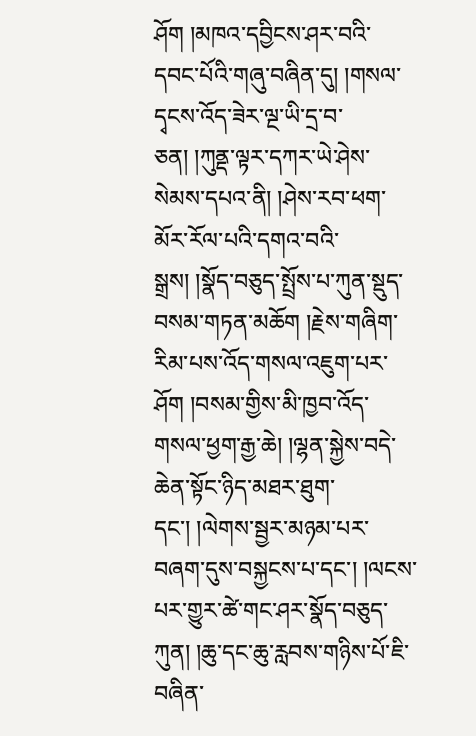ཤོག །མཁའ་དབྱིངས་ཤར་བའི་དབང་པོའི་གཞུ་བཞིན་དུ། །གསལ་དྭངས་འོད་ཟེར་ལྔ་ཡི་དྲ་བ་ཅན། །ཀུནྡ་ལྟར་དཀར་ཡེ་ཤེས་སེམས་དཔའ་ནི། །ཤེས་རབ་ཕག་མོར་རོལ་པའི་དགའ་བའི་སྒྲས། །སྣོད་བཅུད་སྤྲོས་པ་ཀུན་སྡུད་བསམ་གཏན་མཆོག །རྗེས་གཞིག་རིམ་པས་འོད་གསལ་འཇུག་པར་ཤོག །བསམ་གྱིས་མི་ཁྱབ་འོད་གསལ་ཕྱག་རྒྱ་ཆེ། །ལྷན་སྐྱེས་བདེ་ཆེན་སྟོང་ཉིད་མཐར་ཐུག་དང་། །ལེགས་སྦྱར་མཉམ་པར་བཞག་དུས་བསྐྱངས་པ་དང་། །ལངས་པར་གྱུར་ཚེ་གང་ཤར་སྣོད་བཅུད་ཀུན། །ཆུ་དང་ཆུ་རླབས་གཉིས་པོ་ཇི་བཞིན་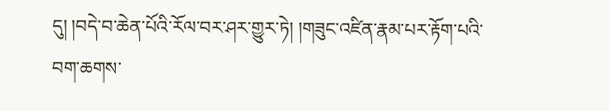དུ། །བདེ་བ་ཆེན་པོའི་རོལ་བར་ཤར་གྱུར་ཏེ། །གཟུང་འཛིན་རྣམ་པར་རྟོག་པའི་བག་ཆགས་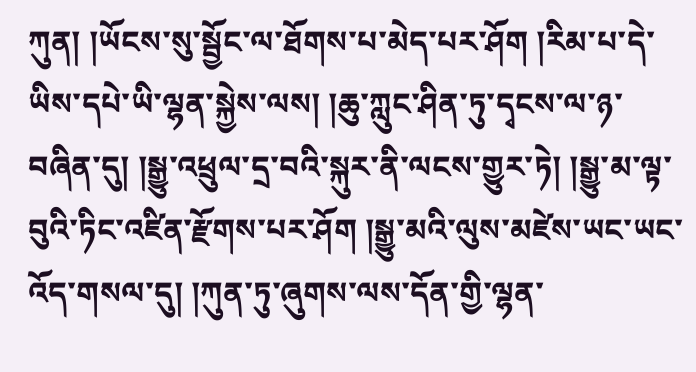ཀུན། །ཡོངས་སུ་སྦྱོང་ལ་ཐོགས་པ་མེད་པར་ཤོག །རིམ་པ་དེ་ཡིས་དཔེ་ཡི་ལྷན་སྐྱེས་ལས། །ཆུ་ཀླུང་ཤིན་ཏུ་དྭངས་ལ་ཉ་བཞིན་དུ། །སྒྱུ་འཕྲུལ་དྲ་བའི་སྐུར་ནི་ལངས་གྱུར་ཏེ། །སྒྱུ་མ་ལྟ་བུའི་ཏིང་འཛིན་རྫོགས་པར་ཤོག །སྒྱུ་མའི་ལུས་མཛེས་ཡང་ཡང་འོད་གསལ་དུ། །ཀུན་ཏུ་ཞུགས་ལས་དོན་གྱི་ལྷན་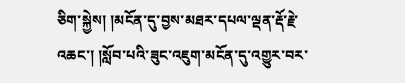ཅིག་སྐྱེས། །མངོན་དུ་བྱས་མཐར་དཔལ་ལྡན་རྡོ་རྗེ་འཆང་། །སློབ་པའི་ཟུང་འཇུག་མངོན་དུ་འགྱུར་བར་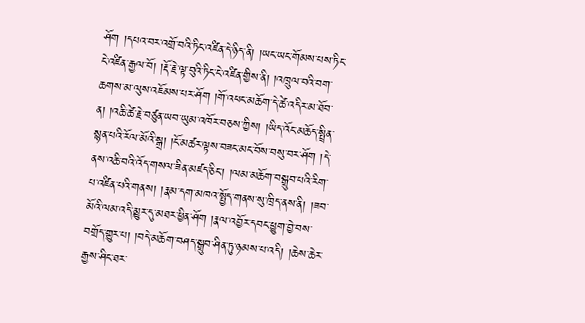ཤོག །དཔའ་བར་འགྲོ་བའི་ཏིང་འཛིན་དེ་ཉིད་ནི། །ཡང་ཡང་གོམས་པས་ཏིང་ངེ་འཛིན་རྒྱལ་བོ། །རྡོ་རྗེ་ལྟ་བུའི་ཏིང་ངེ་འཛིན་གྱིས་ནི། །འཁྲུལ་བའི་བག་ཆགས་མ་ལུས་འཇོམས་པར་ཤོག །གོ་འཕང་མཆོག་དེ་ཚེ་འདིར་མ་ཐོབ་ན། །འཆི་ཚེ་རྗེ་བཙུན་ཡབ་ཡུམ་འཁོར་བཅས་ཀྱིས། །ཡིད་འོང་མཆོད་སྤྲིན་སྙན་པའི་རོལ་མོའི་སྒྲ། །ངོ་མཚར་ལྟས་བཟང་མང་བོས་བསུ་བར་ཤོག །དེ་ནས་འཆི་བའི་འོད་གསལ་ཟིན་མཛད་ཅིང་། །ལམ་མཆོག་བསྒྲུབ་པའི་རིག་པ་འཛིན་པའི་གནས། །རྣམ་དག་མཁའ་སྤྱོད་གནས་སུ་ཁྲིད་ནས་ནི། །ཟབ་མོའི་ལམ་འདི་མྱུར་དུ་མཐར་ཕྱིན་ཤོག །རྣལ་འབྱོར་དབང་ཕྱུག་བྱེ་བས་བགྲོད་གྱུར་པ། །བདེ་མཆོག་བཤད་སྒྲུབ་ཤིན་ཏུ་ཉམས་པ་འདི། །ཆེས་ཆེར་ རྒྱས་ཤིང་ཐར་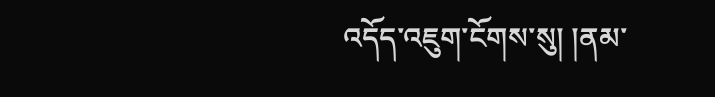འདོད་འཇུག་ངོགས་སུ། །ནམ་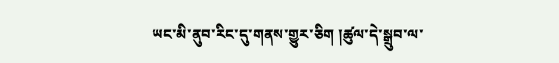ཡང་མི་ནུབ་རིང་དུ་གནས་གྱུར་ཅིག །ཚུལ་དེ་སྒྲུབ་ལ་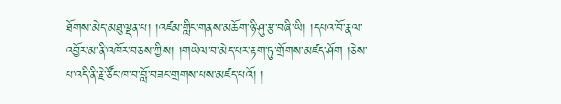ཐོགས་མེད་མཐུ་ལྡན་པ། །འཛམ་གླིང་གནས་མཆོག་ཉི་ཤུ་རྩ་བཞི་ཡི། །དཔའ་བོ་རྣལ་འབྱོར་མ་ནི་འཁོར་བཅས་ཀྱིས། །གཡེལ་བ་མེད་པར་རྟག་ཏུ་གྲོགས་མཛད་ཤོག །ཅེས་པ་འདི་ནི་རྗེ་ཙོང་ཁ་བ་བློ་བཟང་གྲགས་པས་མཛད་པའོ། །